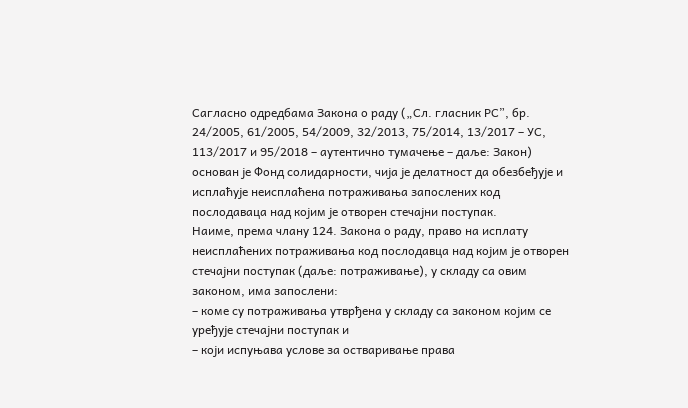Сагласно одредбама Закона о раду („Сл. гласник РСˮ, бр. 24/2005, 61/2005, 54/2009, 32/2013, 75/2014, 13/2017 – УС, 113/2017 и 95/2018 – аутентично тумачење – даље: Закон) основан је Фонд солидарности, чија је делатност да обезбеђује и исплаћује неисплаћена потраживања запослених код послодаваца над којим је отворен стечајни поступак.
Наиме, према члану 124. Закона о раду, право на исплату неисплаћених потраживања код послодавца над којим је отворен стечајни поступак (даље: потраживање), у складу са овим законом, има запослени:
– коме су потраживања утврђена у складу са законом којим се уређује стечајни поступак и
– који испуњава услове за остваривање права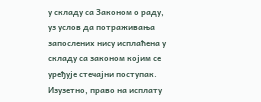у складу са Законом о раду,
уз услов да потраживања запослених нису исплаћена у складу са законом којим се уређује стечајни поступак. Изузетно, право на исплату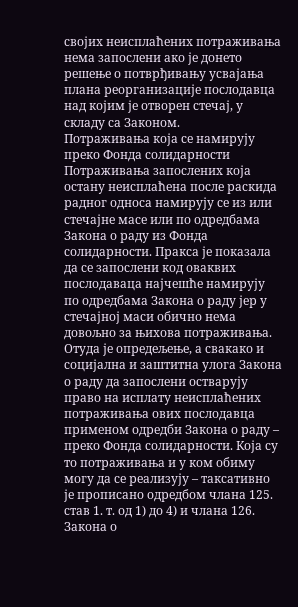својих неисплаћених потраживања нема запослени ако је донето решење о потврђивању усвајања плана реорганизације послодавца над којим је отворен стечај, у складу са Законом.
Потраживања која се намирују преко Фонда солидарности
Потраживања запослених која остану неисплаћена после раскида радног односа намирују се из или стечајне масе или по одредбама Закона о раду из Фонда солидарности. Пракса је показала да се запослени код оваквих послодаваца најчешће намирују по одредбама Закона о раду јер у стечајној маси обично нема довољно за њихова потраживања. Отуда је опредељење, а свакако и социјална и заштитна улога Закона о раду да запослени остварују право на исплату неисплаћених потраживања ових послодавца применом одредби Закона о раду – преко Фонда солидарности. Која су то потраживања и у ком обиму могу да се реализују – таксативно је прописано одредбом члана 125. став 1. т. од 1) до 4) и члана 126. Закона о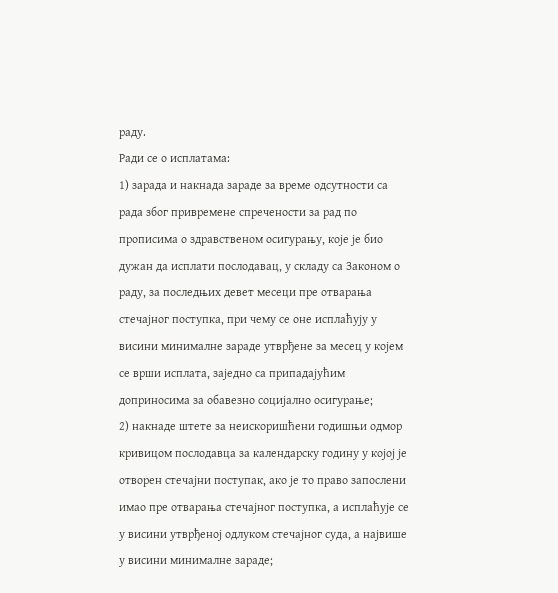раду.
Ради се о исплатама:
1) зарада и накнада зараде за време одсутности са рада због привремене спречености за рад по прописима о здравственом осигурању, које је био дужан да исплати послодавац, у складу са Законом о раду, за последњих девет месеци пре отварања стечајног поступка, при чему се оне исплаћују у висини минималне зараде утврђене за месец у којем се врши исплата, заједно са припадајућим доприносима за обавезно социјално осигурање;
2) накнаде штете за неискоришћени годишњи одмор кривицом послодавца за календарску годину у којој је отворен стечајни поступак, ако је то право запослени имао пре отварања стечајног поступка, а исплаћује се у висини утврђеној одлуком стечајног суда, а највише у висини минималне зараде;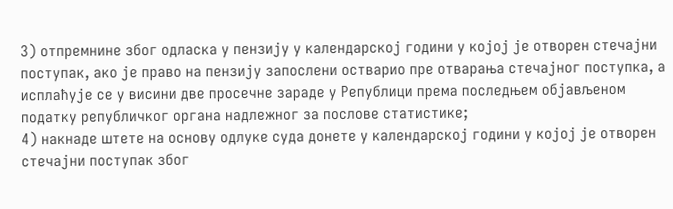3) отпремнине због одласка у пензију у календарској години у којој је отворен стечајни поступак, ако је право на пензију запослени остварио пре отварања стечајног поступка, а исплаћује се у висини две просечне зараде у Републици према последњем објављеном податку републичког органа надлежног за послове статистике;
4) накнаде штете на основу одлуке суда донете у календарској години у којој је отворен стечајни поступак због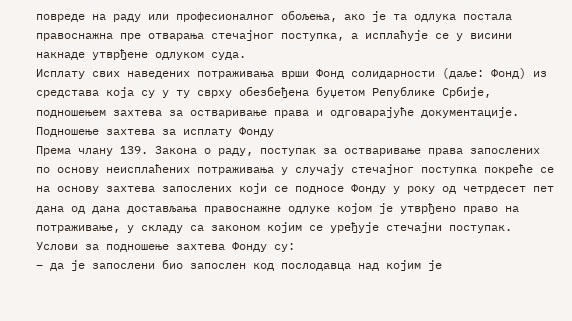повреде на раду или професионалног обољења, ако је та одлука постала правоснажна пре отварања стечајног поступка, а исплаћује се у висини накнаде утврђене одлуком суда.
Исплату свих наведених потраживања врши Фонд солидарности (даље: Фонд) из средстава која су у ту сврху обезбеђена буџетом Републике Србије, подношењем захтева за остваривање права и одговарајуће документације.
Подношење захтева за исплату Фонду
Према члану 139. Закона о раду, поступак за остваривање права запослених по основу неисплаћених потраживања у случају стечајног поступка покреће се на основу захтева запослених који се подносе Фонду у року од четрдесет пет дана од дана достављања правоснажне одлуке којом је утврђено право на потраживање, у складу са законом којим се уређује стечајни поступак.
Услови за подношење захтева Фонду су:
– да је запослени био запослен код послодавца над којим је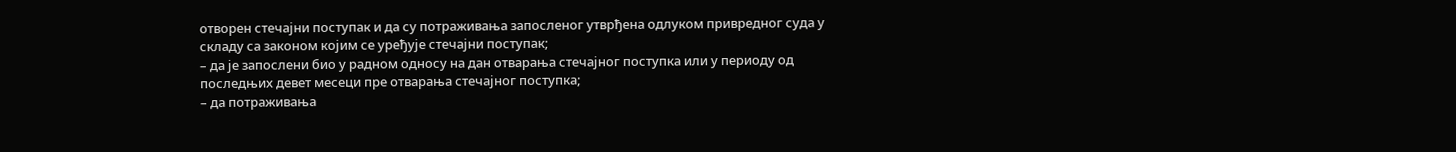отворен стечајни поступак и да су потраживања запосленог утврђена одлуком привредног суда у складу са законом којим се уређује стечајни поступак;
– да је запослени био у радном односу на дан отварања стечајног поступка или у периоду од последњих девет месеци пре отварања стечајног поступка;
– да потраживања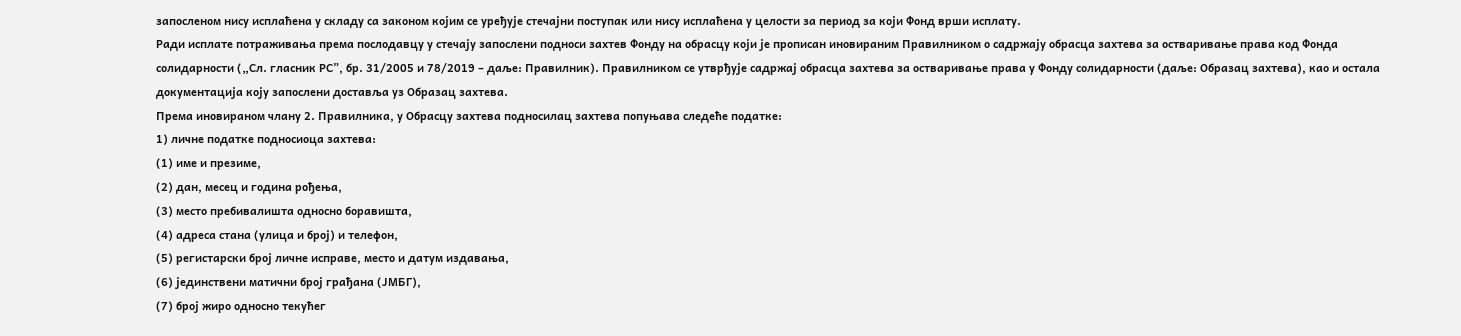запосленом нису исплаћена у складу са законом којим се уређује стечајни поступак или нису исплаћена у целости за период за који Фонд врши исплату.
Ради исплате потраживања према послодавцу у стечају запослени подноси захтев Фонду на обрасцу који је прописан иновираним Правилником о садржају обрасца захтева за остваривање права код Фонда солидарности („Сл. гласник РСˮ, бр. 31/2005 и 78/2019 – даље: Правилник). Правилником се утврђује садржај обрасца захтева за остваривање права у Фонду солидарности (даље: Образац захтева), као и остала документација коју запослени доставља уз Образац захтева.
Према иновираном члану 2. Правилника, у Обрасцу захтева подносилац захтева попуњава следеће податке:
1) личне податке подносиоца захтева:
(1) име и презиме,
(2) дан, месец и година рођења,
(3) место пребивалишта односно боравишта,
(4) адреса стана (улица и број) и телефон,
(5) регистарски број личне исправе, место и датум издавања,
(6) јединствени матични број грађана (ЈМБГ),
(7) број жиро односно текућег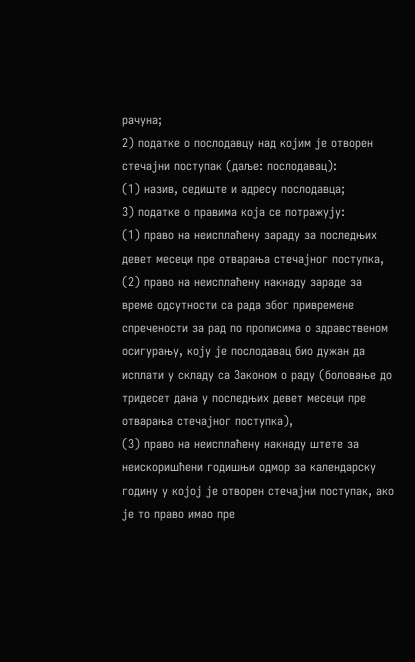рачуна;
2) податке о послодавцу над којим је отворен стечајни поступак (даље: послодавац):
(1) назив, седиште и адресу послодавца;
3) податке о правима која се потражују:
(1) право на неисплаћену зараду за последњих девет месеци пре отварања стечајног поступка,
(2) право на неисплаћену накнаду зараде за време одсутности са рада због привремене спречености за рад по прописима о здравственом осигурању, коју је послодавац био дужан да исплати у складу са Законом о раду (боловање до тридесет дана у последњих девет месеци пре отварања стечајног поступка),
(3) право на неисплаћену накнаду штете за неискоришћени годишњи одмор за календарску годину у којој је отворен стечајни поступак, ако је то право имао пре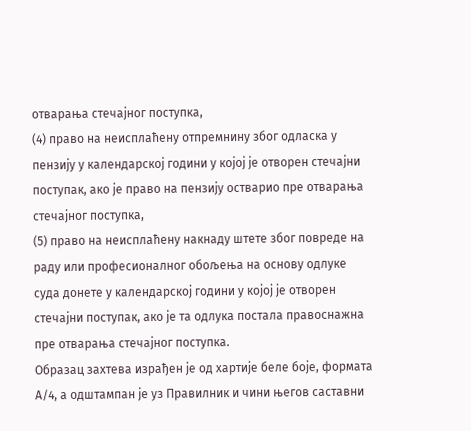отварања стечајног поступка,
(4) право на неисплаћену отпремнину због одласка у пензију у календарској години у којој је отворен стечајни поступак, ако је право на пензију остварио пре отварања стечајног поступка,
(5) право на неисплаћену накнаду штете због повреде на раду или професионалног обољења на основу одлуке суда донете у календарској години у којој је отворен стечајни поступак, ако је та одлука постала правоснажна пре отварања стечајног поступка.
Образац захтева израђен је од хартије беле боје, формата А/4, а одштампан је уз Правилник и чини његов саставни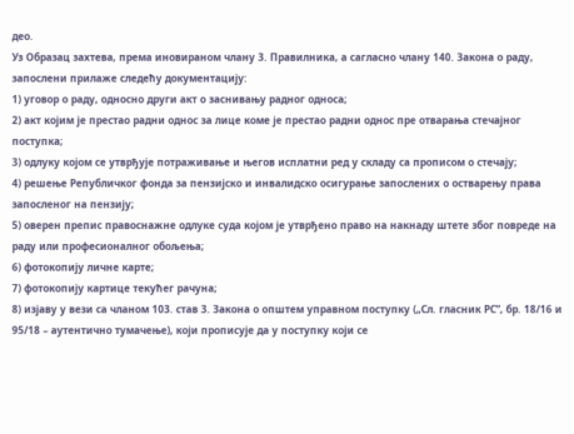део.
Уз Образац захтева, према иновираном члану 3. Правилника, а сагласно члану 140. Закона о раду, запослени прилаже следећу документацију:
1) уговор о раду, односно други акт о заснивању радног односа;
2) акт којим је престао радни однос за лице коме је престао радни однос пре отварања стечајног поступка;
3) одлуку којом се утврђује потраживање и његов исплатни ред у складу са прописом о стечају;
4) решење Републичког фонда за пензијско и инвалидско осигурање запослених о остварењу права запосленог на пензију;
5) оверен препис правоснажне одлуке суда којом је утврђено право на накнаду штете због повреде на раду или професионалног обољења;
6) фотокопију личне карте;
7) фотокопију картице текућег рачуна;
8) изјаву у вези са чланом 103. став 3. Закона о општем управном поступку („Сл. гласник РС”, бр. 18/16 и 95/18 – аутентично тумачење), који прописује да у поступку који се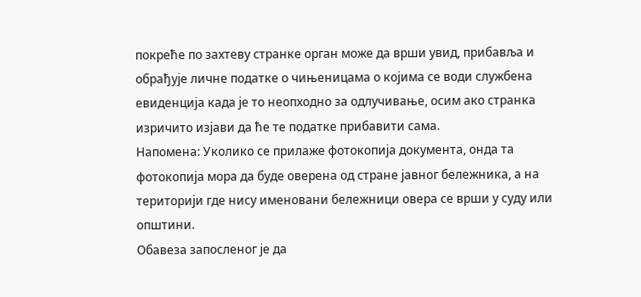покреће по захтеву странке орган може да врши увид, прибавља и обрађује личне податке о чињеницама о којима се води службена евиденција када је то неопходно за одлучивање, осим ако странка изричито изјави да ће те податке прибавити сама.
Напомена: Уколико се прилаже фотокопија документа, онда та фотокопија мора да буде оверена од стране јавног бележника, а на територији где нису именовани бележници овера се врши у суду или општини.
Обавеза запосленог је да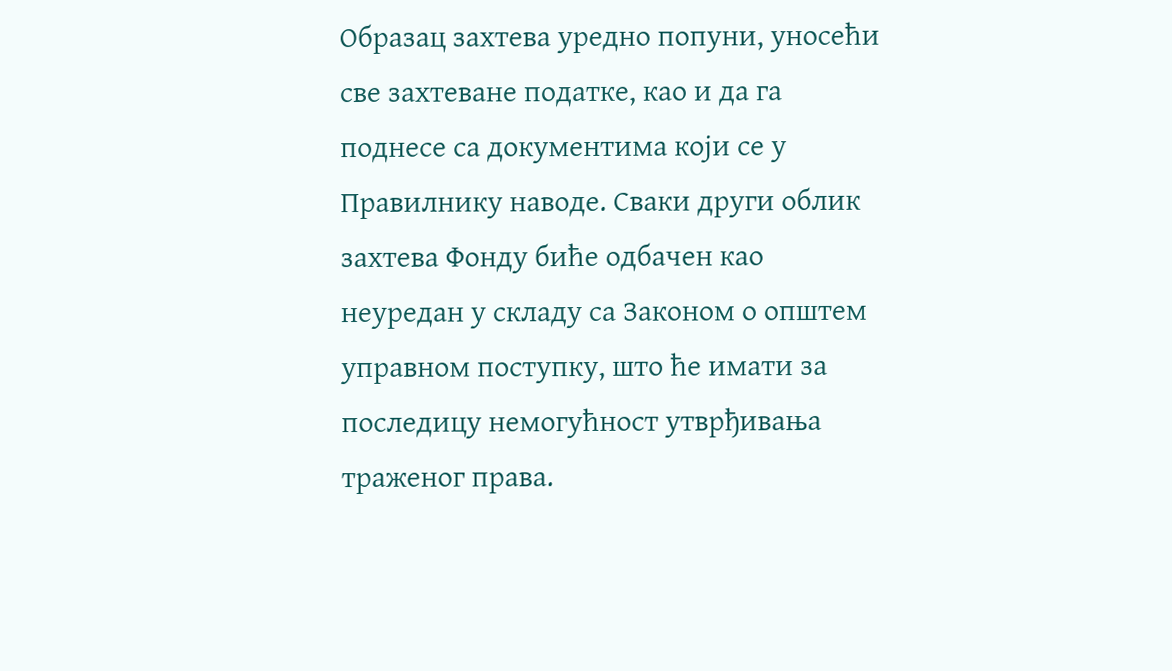Образац захтева уредно попуни, уносећи све захтеване податке, као и да га поднесе са документима који се у Правилнику наводе. Сваки други облик захтева Фонду биће одбачен као неуредан у складу са Законом о општем управном поступку, што ће имати за последицу немогућност утврђивања траженог права.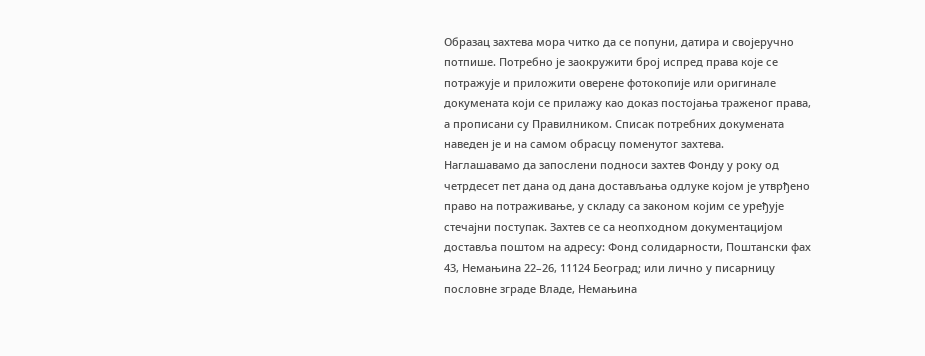Образац захтева мора читко да се попуни, датира и својеручно потпише. Потребно је заокружити број испред права које се потражује и приложити оверене фотокопије или оригинале докумената који се прилажу као доказ постојања траженог права, а прописани су Правилником. Списак потребних докумената наведен је и на самом обрасцу поменутог захтева.
Наглашавамо да запослени подноси захтев Фонду у року од четрдесет пет дана од дана достављања одлуке којом је утврђено право на потраживање, у складу са законом којим се уређује стечајни поступак. Захтев се са неопходном документацијом доставља поштом на адресу: Фонд солидарности, Поштански фах 43, Немањина 22–26, 11124 Београд; или лично у писарницу пословне зграде Владе, Немањина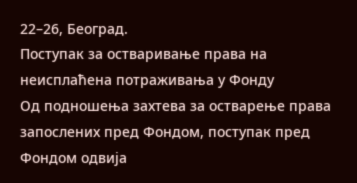22–26, Београд.
Поступак за остваривање права на неисплаћена потраживања у Фонду
Од подношења захтева за остварење права запослених пред Фондом, поступак пред Фондом одвија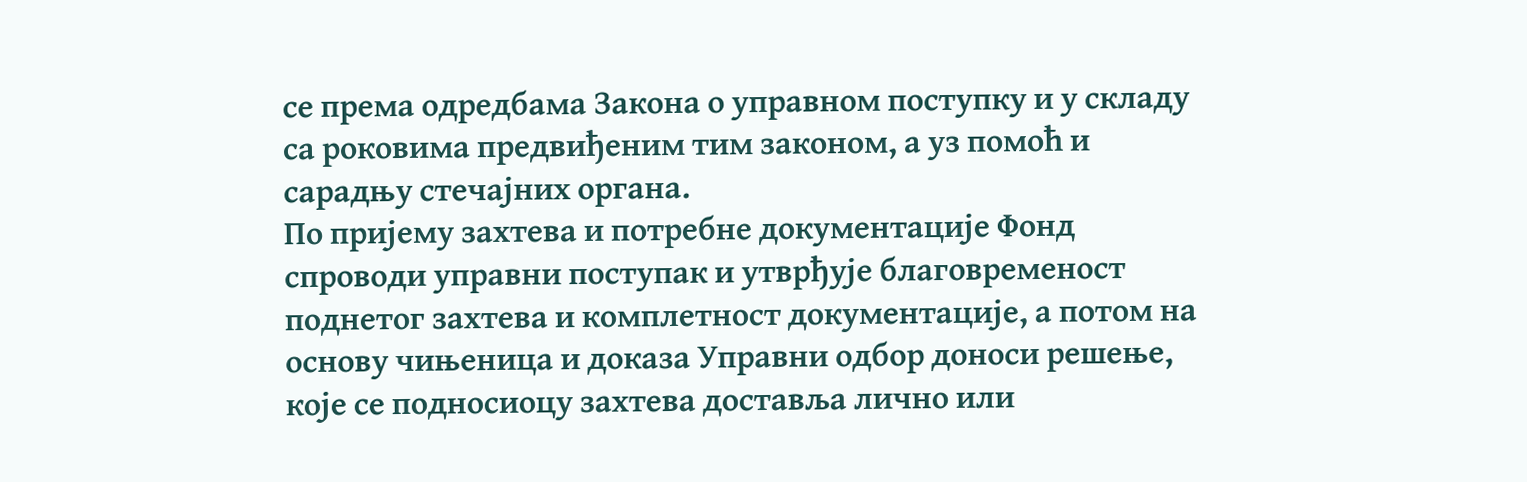се према одредбама Закона о управном поступку и у складу са роковима предвиђеним тим законом, а уз помоћ и сарадњу стечајних органа.
По пријему захтева и потребне документације Фонд спроводи управни поступак и утврђује благовременост поднетог захтева и комплетност документације, а потом на основу чињеница и доказа Управни одбор доноси решење, које се подносиоцу захтева доставља лично или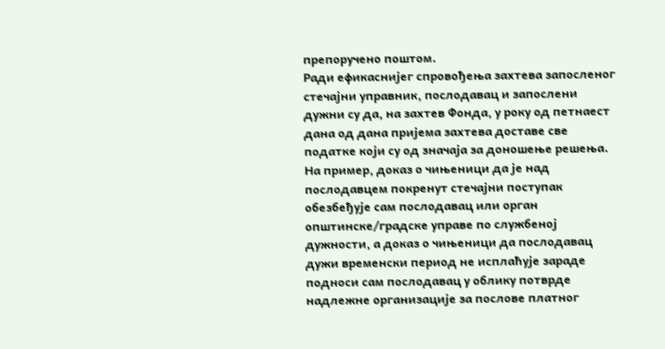препоручено поштом.
Ради ефикаснијег спровођења захтева запосленог стечајни управник, послодавац и запослени дужни су да, на захтев Фонда, у року од петнаест дана од дана пријема захтева доставе све податке који су од значаја за доношење решења. На пример, доказ о чињеници да је над послодавцем покренут стечајни поступак обезбеђује сам послодавац или орган општинске/градске управе по службеној дужности, а доказ о чињеници да послодавац дужи временски период не исплаћује зараде подноси сам послодавац у облику потврде надлежне организације за послове платног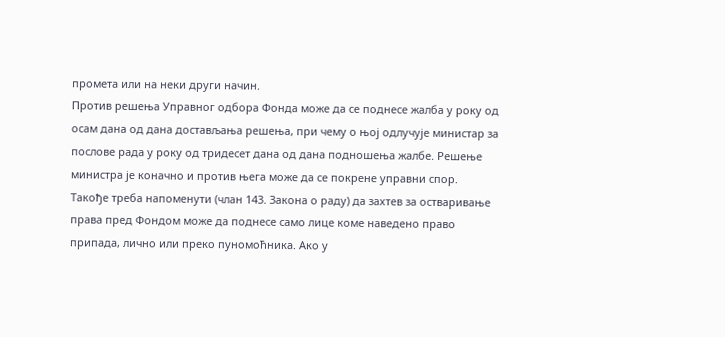промета или на неки други начин.
Против решења Управног одбора Фонда може да се поднесе жалба у року од осам дана од дана достављања решења, при чему о њој одлучује министар за послове рада у року од тридесет дана од дана подношења жалбе. Решење министра је коначно и против њега може да се покрене управни спор.
Такође треба напоменути (члан 143. Закона о раду) да захтев за остваривање права пред Фондом може да поднесе само лице коме наведено право припада, лично или преко пуномоћника. Ако у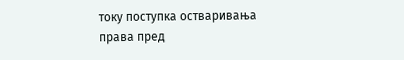току поступка остваривања права пред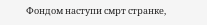Фондом наступи смрт странке,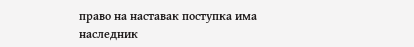право на наставак поступка има наследник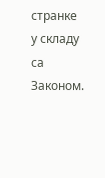странке у складу са Законом.